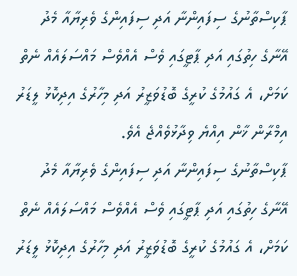ޕާކިސްތާނުގެ ސިފައިންނާ އަދި ސިފައިންގެ ވެރިޔާއާ މެދު އޭނާގެ ހިތުގައި އަދި ޕާޓީގައި ވެސް އެއްވެސް މައްސަލައެއް ނެތް ކަމަށް، އެ ގައުމުގެ ކުރީގެ ބޮޑުވަޒީރު އަދި މިހާރުގެ އިދިކޮޅު ލީޑަރު އިމްރާން ޚާން އިއްޔެ ވިދާޅުވެއްޖެ އެވެ.
ޕާކިސްތާނުގެ ސިފައިންނާ އަދި ސިފައިންގެ ވެރިޔާއާ މެދު އޭނާގެ ހިތުގައި އަދި ޕާޓީގައި ވެސް އެއްވެސް މައްސަލައެއް ނެތް ކަމަށް، އެ ގައުމުގެ ކުރީގެ ބޮޑުވަޒީރު އަދި މިހާރުގެ އިދިކޮޅު ލީޑަރު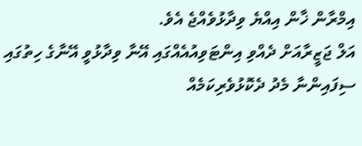އިމްރާން ޚާން އިއްޔެ ވިދާޅުވެއްޖެ އެވެ.
އަލް ޖަޒީރާއަށް ދެއްވި އިންޓަވިއުއެއްގައި އޭނާ ވިދާޅުވީ އޭނާގެ ހިތުގައި ސިފައިންނާ މެދު ދެކޮޅުވެރިކަމެއް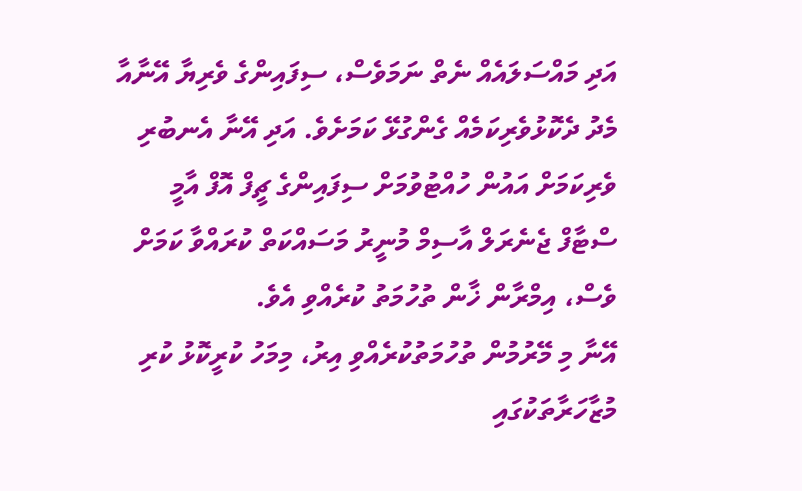އަދި މައްސަލައެއް ނެތް ނަމަވެސް، ސިފައިންގެ ވެރިޔާ އޭނާއާ މެދު ދެކޮޅުވެރިކަމެއް ގެންގުޅޭ ކަމަށެވެ. އަދި އޭނާ އެނބުރި ވެރިކަމަށް އައުން ހުއްޓުވުމަށް ސިފައިންގެ ޗީފް އޮފް އާމީ ސްޓާފް ޖެނެރަލް އާސިމް މުނީރު މަސައްކަތް ކުރައްވާ ކަމަށް ވެސް، އިމްރާން ޚާން ތުހުމަތު ކުރެއްވި އެވެ.
އޭނާ މި މޭރުމުން ތުހުމަތުކުރެއްވި އިރު، މިމަހު ކުރީކޮޅު ކުރި މުޒާހަރާތަކުގައި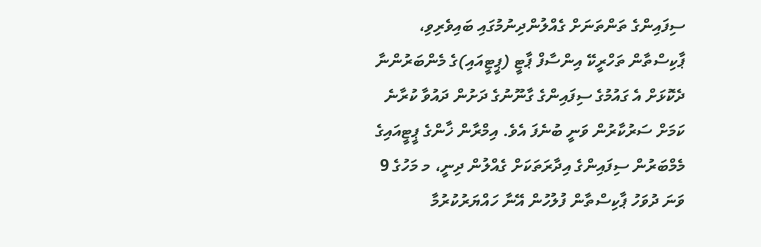ސިފައިންގެ ތަންތަނަށް ގެއްލުންދިނުމުގައި ބައިވެރިވި، ޕާކިސްތާން ތަހްރީކޭ އިންސާފް ޕާޓީ (ޕީޓީއައި)ގެ މެންބަރުންނާ ދެކޮޅަށް އެ ގައުމުގެ ސިފައިންގެ ގާނޫނުގެ ދަށުން ދައުވާ ކުރާނެ ކަމަށް ސަރުކާރުން ވަނީ ބުނެފަ އެވެ. އިމްރާން ޚާންގެ ޕީޓީއައިގެ މެމްބަރުން ސިފައިންގެ އިދާރަތަކަށް ގެއްލުން ދިނީ، މ މަހުގެ 9 ވަނަ ދުވަހު ޕާކިސްތާން ފުލުހުން އޭނާ ހައްޔަރުކުރުމާ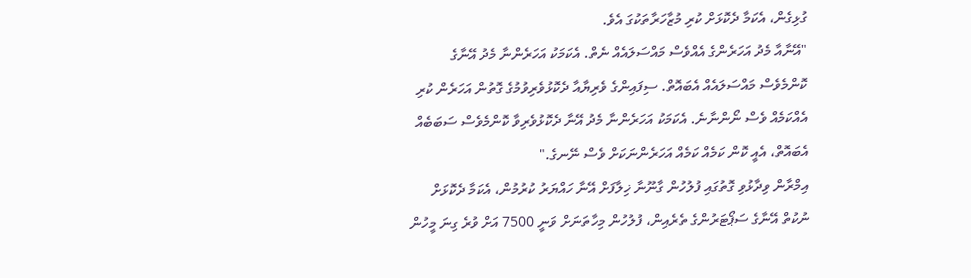ގުޅިގެން، އެކަމާ ދެކޮޅަށް ކުރި މުޒާހަރާތަކުގަ އެވެ.
"އޭނާއާ މެދު އަހަރެންގެ އެއްވެސް މައްސަލައެއް ނެތް. އެކަމަކު އަހަރެންނާ މެދު އޭނާގެ ކޮންމެވެސް މައްސަލައެއް އެބައޮތް. ސިފައިންގެ ވެރިޔާއާ ދެކޮޅުވެރިވުމުގެ ގޮތުން އަހަރެން ކުރި އެއްކަމެއް ވެސް ނޯންނާނެ. އެކަމަކު އަހަރެންނާ މެދު އޭނާ ދެކޮޅުވެރިވާ ކޮންމެވެސް ސަބަބެއް އެބައޮތް، އެއީ ކޮން ކަމެއް ކަމެއް އަހަރެންނަކަށް ވެސް ނޭނގެ."
އިމްރާން ވިދާޅުވި ގޮތުގައި ފުލުހުން ގާނޫނާ ޚިލާފަށް އޭނާ ހައްޔަރު ކުރުމުން، އެކަމާ ދެކޮޅަށް ނުކުތް އޭނާގެ ސަޕޯޓަރުންގެ ތެރެއިން، ފުލުހުން މިހާތަނަށް ވަނީ 7500 އަށް ވުރެ ގިނަ މީހުން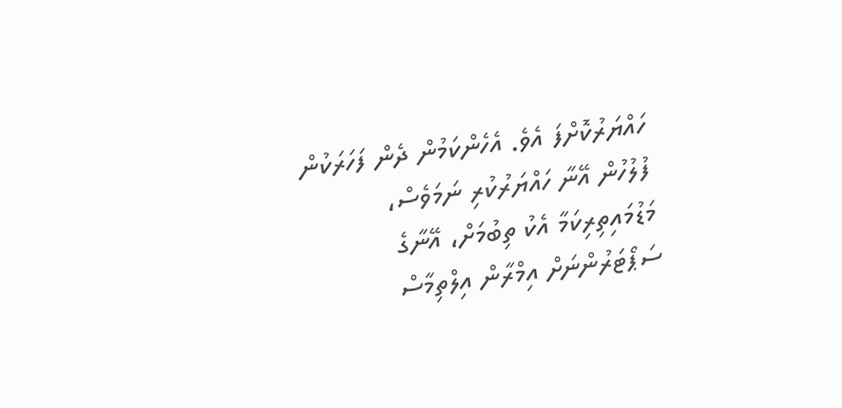ހައްޔަރުކޮށްފަ އެވެ. އެހެންކަމުން ދެން ފަހަރަކުން ފުލުހުން އޭނާ ހައްޔަރުކުރި ނަމަވެސް، މަޑުމައިތިރިކަމާ އެކު ތިބުމަށް، އޭނާގެ ސަޕޯޓަރުންނަށް އިމްރާން އިލްތިމާސް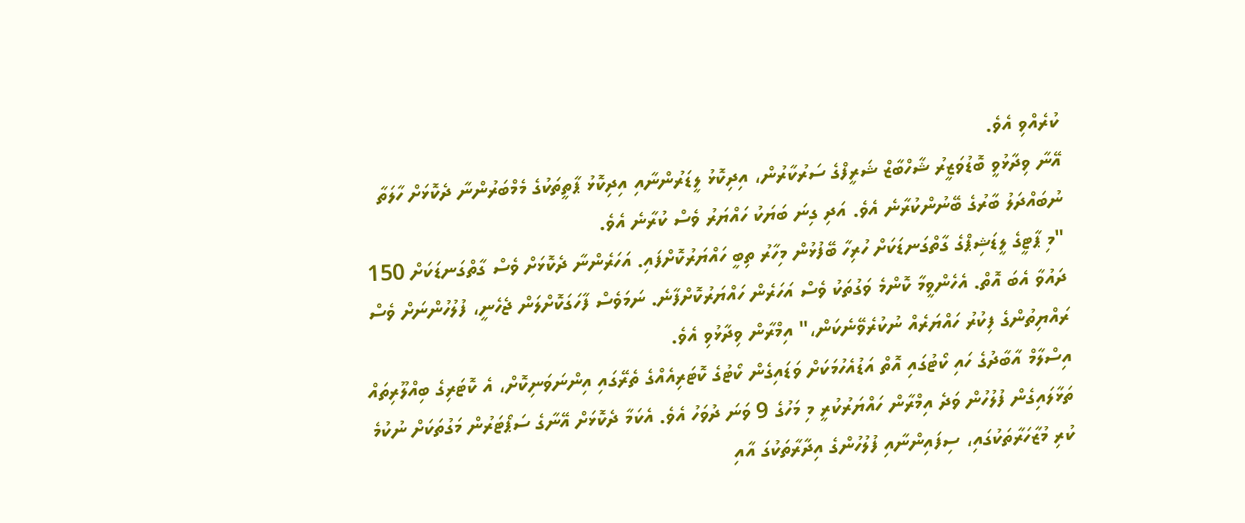ކުރެއްވި އެވެ.
އޭނާ ވިދާޅުވީ ބޮޑުވަޒީރު ޝާހްބާޒް ޝަރީފްގެ ސަރުކާރުން، އިދިކޮޅު ލީޑަރުންނާއި އިދިކޮޅު ޕާތީތަކުގެ މެމްބަރުންނާ ދެކޮޅަށް ހާލަތާ ނުބައްދަލު ބާރުގެ ބޭނުންކުރާނެ އެވެ. އަދި ގިނަ ބަޔަކު ހައްޔަރު ވެސް ކުރާނެ އެވެ.
"މި ޕާޓީގެ ލީޑަޝިޕްގެ ގާތްގަނޑަކަށް ހުރިހާ ބޭފުޅުން މިހާރު ތިބީ ހައްޔަރުކޮށްފައި. އަހަރެންނާ ދެކޮޅަށް ވެސް ގާތްގަނޑަކަށް 150 ދައުވާ އެބަ އޮތް. އެހެންވީމާ ކޮންމެ ވަގުތަކު ވެސް އަހަރެން ހައްޔަރުކޮށްފާނެ. ނަމަވެސް ފާހަގަކޮށްލަން ޖެހެނީ، ފުލުހުންނަށް ވެސް ރައްޔިތުންގެ ފިކުރު ހައްޔަރެއް ނުކުރެވޭނެކަން،" އިމްރާން ވިދާޅުވި އެވެ.
އިސްލާމް އާބާދުގެ ހައި ކޯޓުގައި އޮތް އަޑުއެހުމަކަށް ވަޑައިގެން ކޯޓުގެ ކޮޓަރިއެއްގެ ތެރޭގައި އިންނަވަނިކޮށް، އެ ކޮޓަރިގެ ބިއްލޫރިތައް ތަޅާލައިގެން ފުލުހުން ވަދެ އިމްރާން ހައްޔަރުކުރީ މި މަހުގެ 9 ވަނަ ދުވަހު އެވެ. އެކަމާ ދެކޮޅަށް އޭނާގެ ސަޕޯޓަރުން މަގުތަކަށް ނުކުމެ ކުރި މުޒާހަރާތަކުގައި، ސިފައިންނާއި ފުލުހުންގެ އިދާރާތަކުގަ އާއި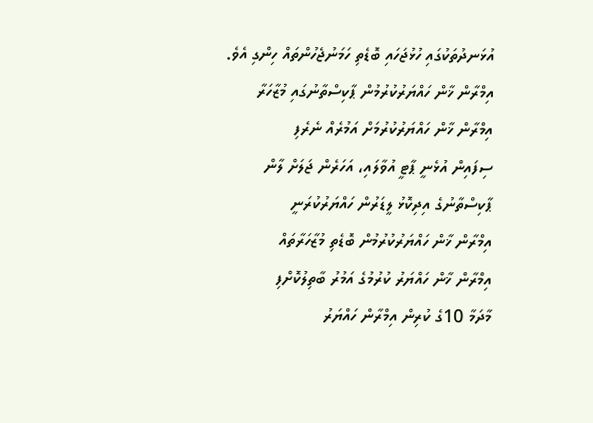އުޅަނދުތަކުގައި ހުޅުޖަހައި ބޮޑެތި ހަމަނުޖެހުންތައް ހިންގި އެވެ.
އިމްރާން ޚާން ހައްޔަރުކުރުމުން ޕާކިސްތާނުގައި މުޒާހަރާ
އިމްރާން ޚާން ހައްޔަރުކުރުމަށް އަމުރެއް ނެރެފި
ސިފައިން އުޅެނީ ޕާޓީ އުވާލައި، އަހަރެން ޖަލަށް ލާން
ޕާކިސްތާނުގެ އިދިކޮޅު ލީޑަރުން ހައްޔަރުކުރަނީ
އިމްރާން ޚާން ހައްޔަރުކުރުމުން ބޮޑެތި މުޒާހަރާތައް
އިމްރާން ޚާން ހައްޔަރު ކުރުމުގެ އަމުރު ބާތިލުކޮށްފި
މާދަމާ 10ގެ ކުރިން އިމްރާން ހައްޔަރު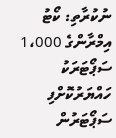ނުކުރާތި: ކޯޓު
އިމްރާންގެ 1،000 ސަޕޯޓަރަކު ހައްޔަރުކޮށްފި
ސަޕޯޓަރުން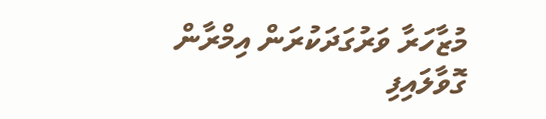މުޒާހަރާ ވަރުގަދަކުރަން އިމްރާން ގޮވާލައިފި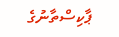ޕާކިސްތާނުގެ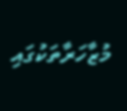މުޒާހަރާތަކުގައި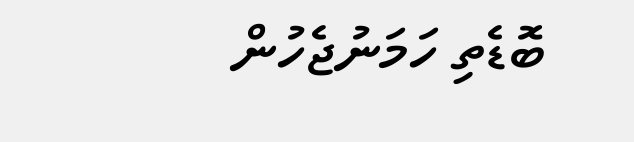ބޮޑެތި ހަމަނުޖެހުން